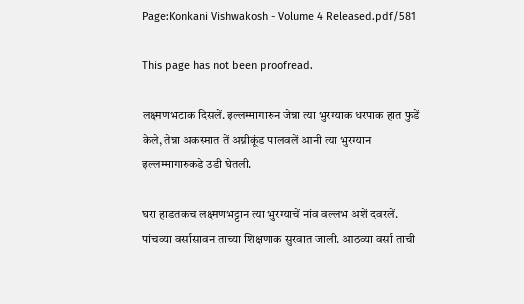Page:Konkani Vishwakosh - Volume 4 Released.pdf/581

This page has not been proofread.

लक्ष्मणभटाक दिसलें. इल्लम्मागारुन जेन्ना त्या भुरग्याक धरपाक हात फुडें केले, तेन्ना अकस्मात तें अग्नीकूंड पालवलें आनी त्या भुरग्यान इल्लम्मागारुकडे उडी घेतली.

घरा हाडतकच लक्ष्मणभट्टान त्या भुरग्याचें नांव वल्लभ अशें दवरलें. पांचव्या वर्सासावन ताच्या शिक्षणाक सुरवात जाली. आठव्या वर्सा ताची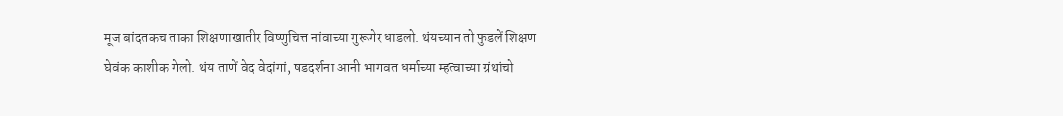मूज बांदतकच ताका शिक्षणाखातीर विष्णुचित्त नांवाच्या गुरूगेर धाडलो. थंयच्यान तो फुडलें शिक्षण घेवंक काशीक गेलो. थंय ताणें वेद वेदांगां, षडदर्शना आनी भागवत धर्माच्या म्हत्वाच्या ग्रंथांचो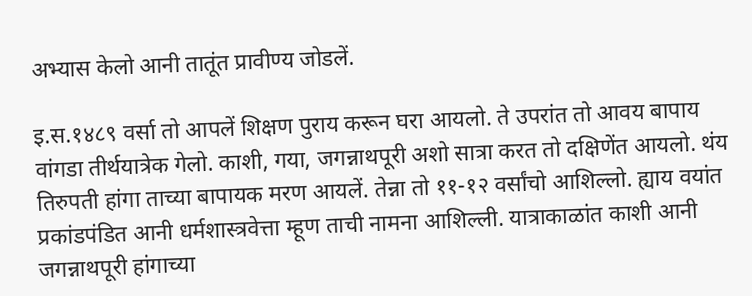अभ्यास केलो आनी तातूंत प्रावीण्य जोडलें.

इ.स.१४८९ वर्सा तो आपलें शिक्षण पुराय करून घरा आयलो. ते उपरांत तो आवय बापाय वांगडा तीर्थयात्रेक गेलो. काशी, गया, जगन्नाथपूरी अशो सात्रा करत तो दक्षिणेंत आयलो. थंय तिरुपती हांगा ताच्या बापायक मरण आयलें. तेन्ना तो ११-१२ वर्सांचो आशिल्लो. ह्याय वयांत प्रकांडपंडित आनी धर्मशास्त्रवेत्ता म्हूण ताची नामना आशिल्ली. यात्राकाळांत काशी आनी जगन्नाथपूरी हांगाच्या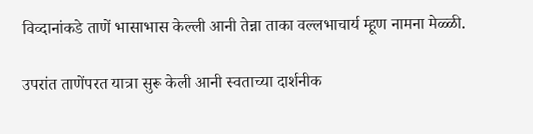विव्दानांकडे ताणें भासाभास केल्ली आनी तेन्ना ताका वल्लभाचार्य म्हूण नामना मेळ्ळी.

उपरांत ताणेंपरत यात्रा सुरू केली आनी स्वताच्या दार्शनीक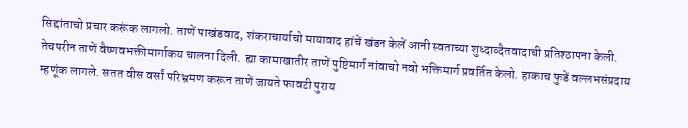सिद्दांताचो प्रचार करूंक लागलो. ताणें पाखंडवाद, शंकराचार्याचो मायावाद हांचें खंडन केलें आनी स्वताच्या शुध्दाव्दैतवादाची प्रतिश्ठापना केली. तेचपरीन ताणें वैष्णवभक्तीमार्गाकय चालना दिली. ह्या कामाखातीर ताणें पुष्टिमार्ग नांवाचो नवो भक्तिमार्ग प्रवर्तित केलो. हाकाच फुडें वल्लभसंप्रदाय म्हणूंक लागले. सतत वीस वर्सां परिभ्रमण करून ताणें जायते फावटी पुराय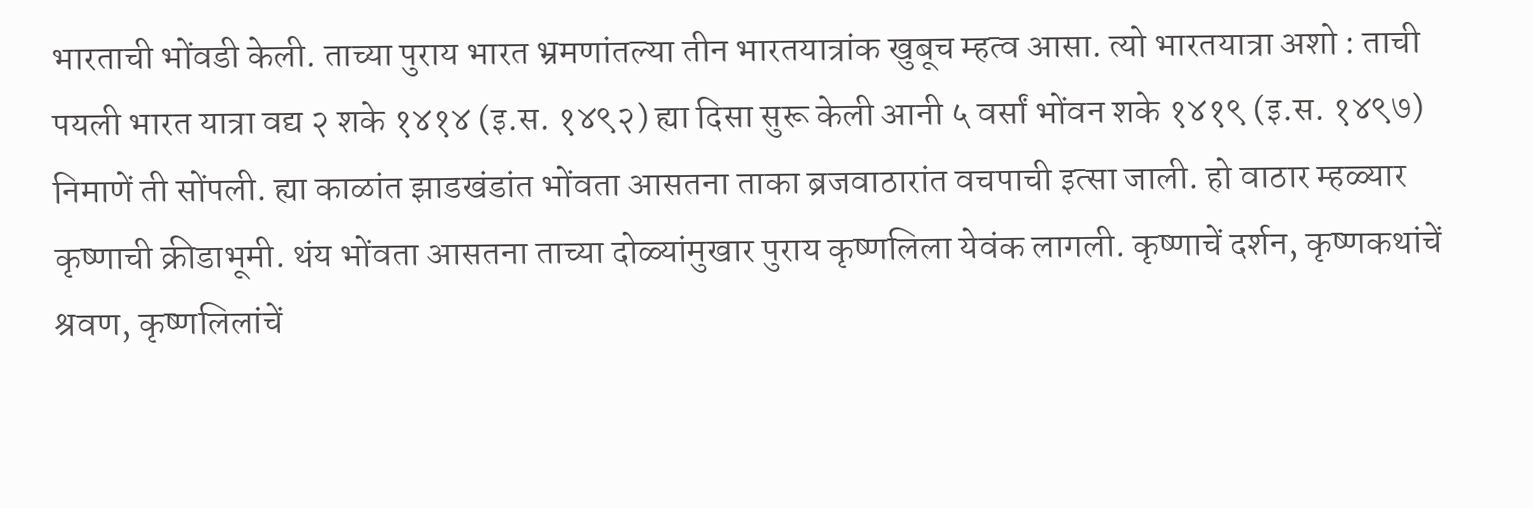भारताची भोंवडी केली. ताच्या पुराय भारत भ्रमणांतल्या तीन भारतयात्रांक खुबूच म्हत्व आसा. त्यो भारतयात्रा अशो : ताची पयली भारत यात्रा वद्य २ शके १४१४ (इ.स. १४९२) ह्या दिसा सुरू केली आनी ५ वर्सां भोंवन शके १४१९ (इ.स. १४९७) निमाणें ती सोंपली. ह्या काळांत झाडखंडांत भोंवता आसतना ताका ब्रजवाठारांत वचपाची इत्सा जाली. हो वाठार म्हळ्यार कृष्णाची क्रीडाभूमी. थंय भोंवता आसतना ताच्या दोळ्यांमुखार पुराय कृष्णलिला येवंक लागली. कृष्णाचें दर्शन, कृष्णकथांचें श्रवण, कृष्णलिलांचें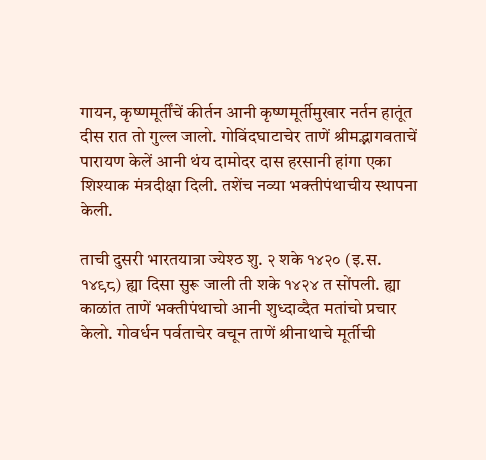गायन, कृष्णमूर्तींचें कीर्तन आनी कृष्णमूर्तीमुखार नर्तन हातूंत दीस रात तो गुल्ल जालो. गोविंदघाटाचेर ताणें श्रीमद्भागवताचें पारायण केलें आनी थंय दामोदर दास हरसानी हांगा एका शिश्याक मंत्रदीक्षा दिली. तशेंच नव्या भक्तीपंथाचीय स्थापना केली.

ताची दुसरी भारतयात्रा ज्येश्ठ शु. २ शके १४२० (इ.स. १४९८) ह्या दिसा सुरू जाली ती शके १४२४ त सोंपली. ह्या काळांत ताणें भक्तीपंथाचो आनी शुध्दाव्दैत मतांचो प्रचार केलो. गोवर्धन पर्वताचेर वचून ताणें श्रीनाथाचे मूर्तीची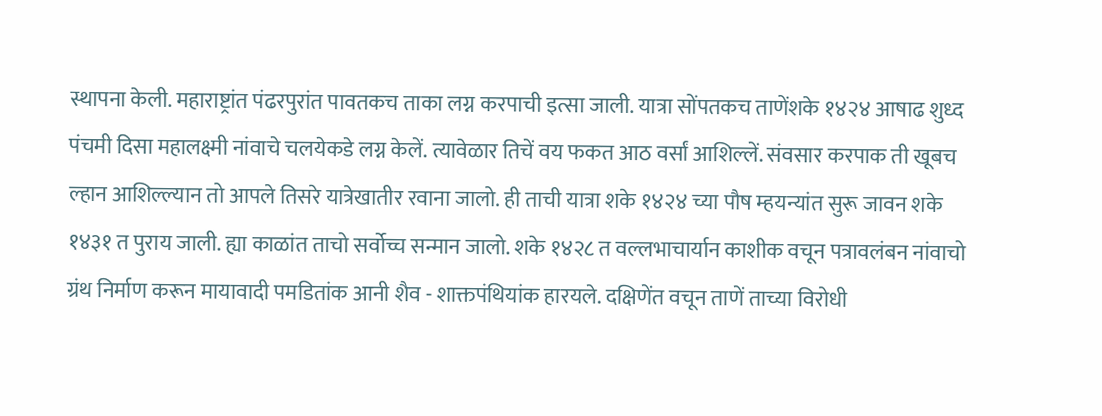स्थापना केली. महाराष्ट्रांत पंढरपुरांत पावतकच ताका लग्न करपाची इत्सा जाली. यात्रा सोंपतकच ताणेंशके १४२४ आषाढ शुध्द पंचमी दिसा महालक्ष्मी नांवाचे चलयेकडे लग्न केलें. त्यावेळार तिचें वय फकत आठ वर्सां आशिल्लें. संवसार करपाक ती खूबच ल्हान आशिल्ल्यान तो आपले तिसरे यात्रेखातीर रवाना जालो. ही ताची यात्रा शके १४२४ च्या पौष म्हयन्यांत सुरू जावन शके १४३१ त पुराय जाली. ह्या काळांत ताचो सर्वोच्च सन्मान जालो. शके १४२८ त वल्लभाचार्यान काशीक वचून पत्रावलंबन नांवाचो ग्रंथ निर्माण करून मायावादी पमडितांक आनी शैव - शाक्तपंथियांक हारयले. दक्षिणेंत वचून ताणें ताच्या विरोधी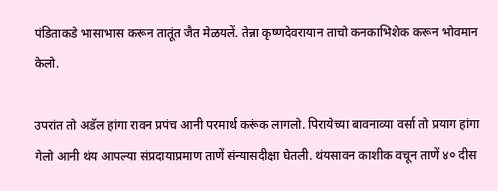पंडिताकडे भासाभास करून तातूंत जैत मेळयलें. तेन्ना कृष्णदेवरायान ताचो कनकाभिशेक करून भोवमान केलो.

उपरांत तो अडॅल हांगा रावन प्रपंच आनी परमार्थ करूंक लागलो. पिरायेच्या बावनाव्या वर्सा तो प्रयाग हांगा गेलो आनी थंय आपल्या संप्रदायाप्रमाण ताणें संन्यासदीक्षा घेतली. थंयसावन काशीक वचून ताणें ४० दीस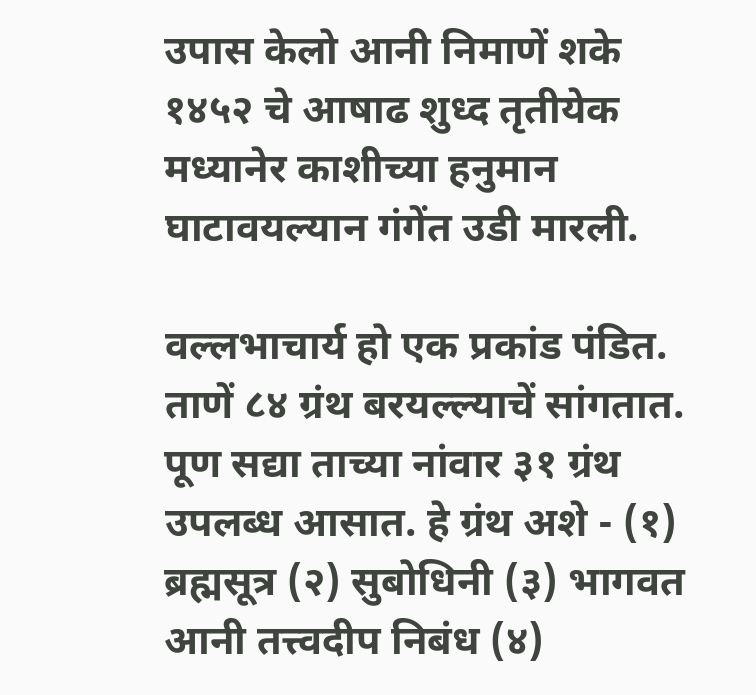उपास केलो आनी निमाणें शके १४५२ चे आषाढ शुध्द तृतीयेक मध्यानेर काशीच्या हनुमान घाटावयल्यान गंगेंत उडी मारली.

वल्लभाचार्य हो एक प्रकांड पंडित. ताणें ८४ ग्रंथ बरयल्ल्याचें सांगतात. पूण सद्या ताच्या नांवार ३१ ग्रंथ उपलब्ध आसात. हे ग्रंथ अशे - (१) ब्रह्मसूत्र (२) सुबोधिनी (३) भागवत आनी तत्त्वदीप निबंध (४)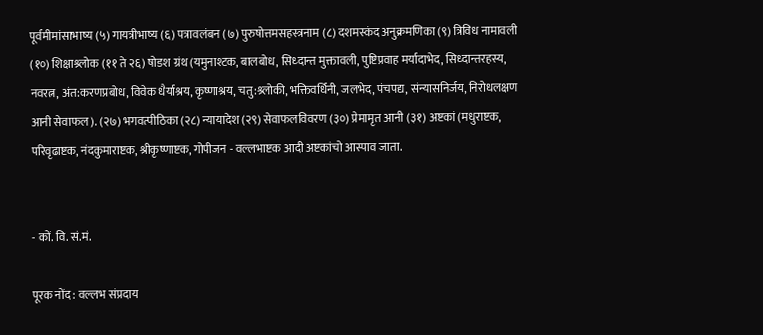पूर्वमीमांसाभाष्य (५) गायत्रीभाष्य (६) पत्रावलंबन (७) पुरुषोत्तमसहस्त्रनाम (८) दशमस्कंद अनुक्रमणिका (९) त्रिविध नामावली (१०) शिक्षाश्र्लोक (११ ते २६) षोडश ग्रंथ (यमुनाश्टक, बालबोध, सिध्दान्त मुक्तावली, पुष्टिप्रवाह मर्यादाभेद, सिध्दान्तरहस्य, नवरत्न, अंत:करणप्रबोध, विवेक धैर्याश्रय, कृष्णाश्रय, चतु:श्र्लोकी, भक्तिवर्धिनी, जलभेद, पंचपद्य, संन्यासनिर्जय, निरोधलक्षण आनी सेवाफल). (२७) भगवत्पीठिका (२८) न्यायादेश (२९) सेवाफलविवरण (३०) प्रेमामृत आनी (३१) अष्टकां (मधुराष्टक, परिवृढाष्टक, नंदकुमाराष्टक, श्रीकृष्णाष्टक, गोपीजन - वल्लभाष्टक आदी अष्टकांचो आस्पाव जाता.


- कों. वि. सं.मं.

पूरक नोंद : वल्लभ संप्रदाय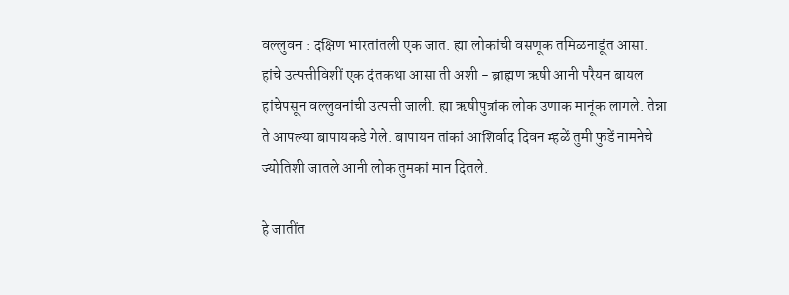वल्लुवन : दक्षिण भारतांतली एक जात. ह्या लोकांची वसणूक तमिळनाडूंत आसा. हांचे उत्पत्तीविशीं एक दंतकथा आसा ती अशी - ब्राह्मण ऋषी आनी परैयन बायल हांचेपसून वल्लुवनांची उत्पत्ती जाली. ह्या ऋषीपुत्रांक लोक उणाक मानूंक लागले. तेन्ना ते आपल्या बापायकडे गेले. बापायन तांकां आशिर्वाद दिवन म्हळें तुमी फुडें नामनेचे ज्योतिशी जातले आनी लोक तुमकां मान दितले.

हे जातींत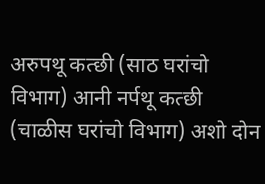अरुपथू कत्छी (साठ घरांचो विभाग) आनी नर्पथू कत्छी (चाळीस घरांचो विभाग) अशो दोन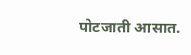पोटजाती आसात.